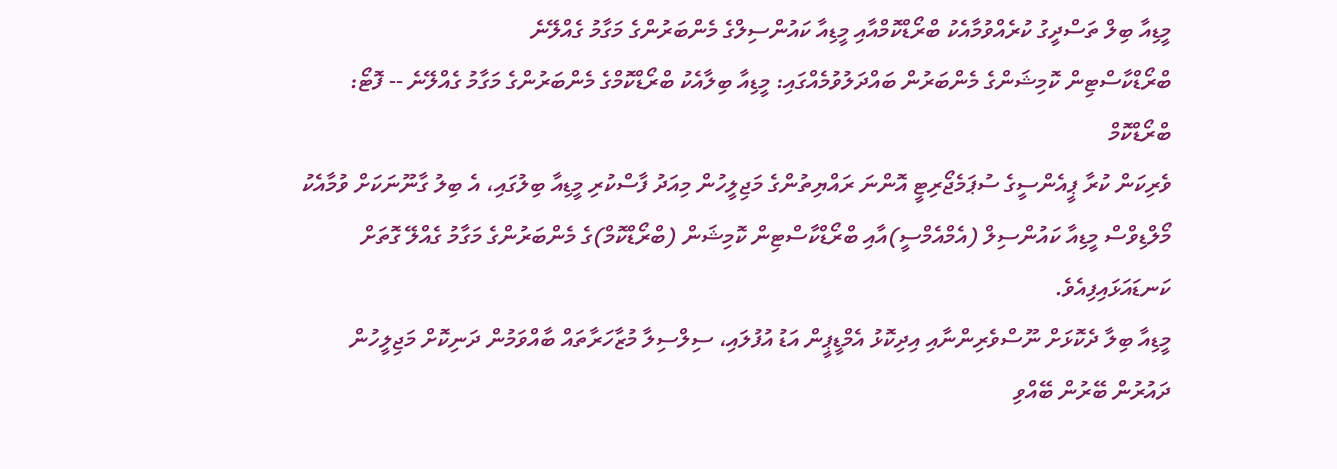މީޑިއާ ބިލް ތަސްދީގު ކުރެއްވުމާއެކު ބްރޯޑްކޮމްއާއި މީޑިއާ ކައުންސިލްގެ މެންބަރުންގެ މަގާމު ގެއްލޭނެ
ބްރޯޑްކާސްޓިން ކޮމިޝަންގެ މެންބަރުން ބައްދަލުވުމެއްގައި: މީޑިއާ ބިލާއެކު ބްރޯޑްކޮމްގެ މެންބަރުންގެ މަގާމު ގެއްލޭނެ -- ފޮޓޯ: ބްރޯޑްކޮމް
ވެރިކަން ކުރާ ޕީއެންސީގެ ސުޕަމެޖޯރިޓީ އޮންނަ ރައްޔިތުންގެ މަޖިލީހުން މިއަދު ފާސްކުރި މީޑިއާ ބިލުގައި، އެ ބިލު ގާނޫނަކަށް ވުމާއެކު މޯލްޑިވްސް މީޑިއާ ކައުންސިލް (އެމްއެމްސީ)އާއި ބްރޯޑްކާސްޓިން ކޮމިޝަން (ބްރޯޑްކޮމް)ގެ މެންބަރުންގެ މަގާމު ގެއްލޭ ގޮތަށް ކަނޑައަޅައިފިއެވެ.
މީޑިއާ ބިލާ ދެކޮޅަށް ނޫސްވެރިންނާއި އިދިކޮޅު އެމްޑީޕީން އަޑު އުފުލައި، ސިލްސިލާ މުޒާހަރާތައް ބާއްވަމުން ދަނިކޮށް މަޖިލީހުން ދައުރުން ބޭރުން ބޭއްވި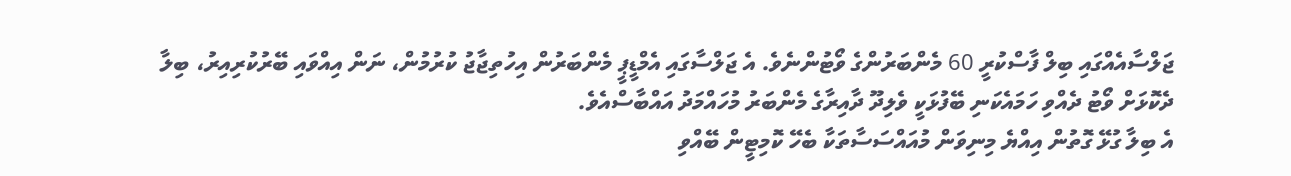ޖަލްސާއެއްގައި ބިލް ފާސްކުރީ 60 މެންބަރުންގެ ވޯޓުންނެވެ. އެ ޖަލްސާގައި އެމްޑީޕީ މެންބަރުން އިހުތިޖާޖު ކުރުމުން، ނަން އިއްވައި ބޭރުކުރިއިރު، ބިލާ ދެކޮޅަށް ވޯޓު ދެއްވި ހަމައެކަނި ބޭފުޅަކީ ވެލިދޫ ދާއިރާގެ މެންބަރު މުހައްމަދު އައްބާސްއެވެ.
އެ ބިލާ ގުޅޭ ގޮތުން އިއްޔެ މިނިވަން މުއައްސަސާތަކާ ބެހޭ ކޮމިޓީން ބޭއްވި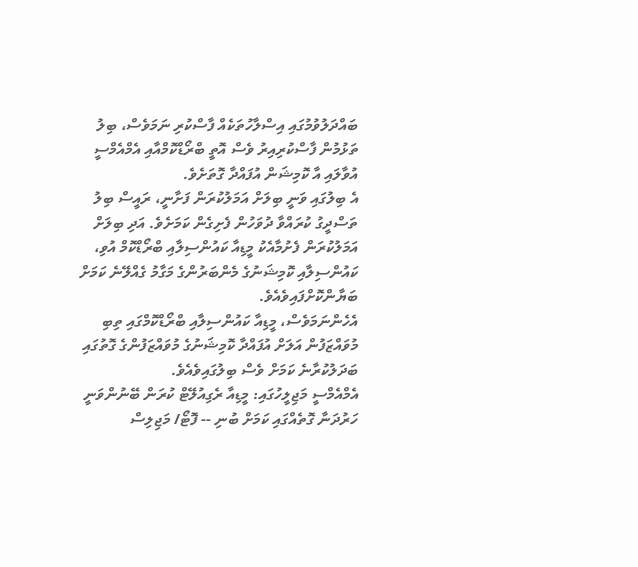ބައްދަލުވުމުގައި އިސްލާހުތަކެއް ފާސްކުރި ނަމަވެސް، ބިލު ތަޅުމުން ފާސްކުރިއިރު ވެސް އޮތީ ބްރޯޑްކޮމްއާއި އެމްއެމްސީ އުވާލައި އާ ކޮމިޝަން އުފައްދާ ގޮތަށެވެ.
އެ ބިލުގައި ވަނީ ބިލަށް އަމަލުކުރަން ފަށާނީ، ރައީސް ބިލު ތަސްދީގު ކުރައްވާ ދުވަހުން ފެށިގެން ކަމަށެވެ. އަދި ބިލަށް އަމަލުކުރަން ފެށުމާއެކު މީޑިއާ ކައުންސިލާއި ބްރޯޑްކޮމް އުވި، ކައުންސިލާއި ކޮމިޝަނުގެ މެންބަރުންގެ މަގާމު ގެއްލޭނެ ކަމަށް ބަޔާންކޮށްފައިވެއެވެ.
އެހެންނަމަވެސް، މީޑިއާ ކައުންސިލާއި ބްރޯޑްކޮމްގައި ތިބި މުވައްޒަފުން އަލަށް އުފައްދާ ކޮމިޝަނުގެ މުވައްޒަފުންގެ ގޮތުގައި ބަދަލުކުރާނެ ކަމަށް ވެސް ބިލުގައިވެއެވެ.
އެމްއެމްސީ މަޖިލީހުގައި: މީޑިއާ ރެގިއުލޭޓް ކުރަން ބޭނުންވަނީ ހަރުދަނާ ގޮތެއްގައި ކަމަށް ބުނި -- ފޮޓޯ/ މަޖިލިސް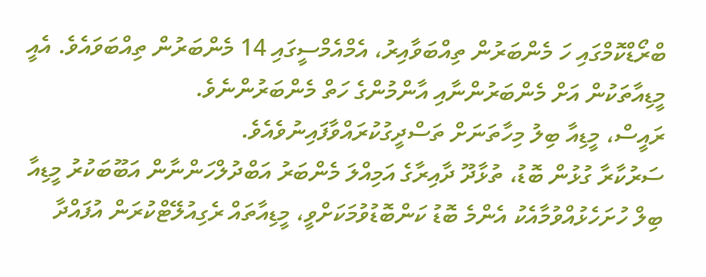ބްރޯޑްކޮމްގައި ހަ މެންބަރުން ތިއްބަވާއިރު، އެމްއެމްސީގައި 14 މެންބަރުން ތިއްބަވައެވެ. އެއީ މީޑިއާތަކުން އަށް މެންބަރުންނާއި އާންމުންގެ ހަތް މެންބަރުންނެވެ.
ރައީސް، މީޑިއާ ބިލު މިހާތަނަށް ތަސްދީގުކުރައްވާފައިނުވެއެވެ.
ސަރުކާރާ ގުޅުން ބޮޑު، ތުޅާދޫ ދާއިރާގެ އަމިއްލަ މެންބަރު އަބްދުލްހަންނާން އަބޫބަކުރު މީޑިއާ ބިލް ހުށަހެޅުއްވުމާއެކު އެންމެ ބޮޑު ކަންބޮޑުވުމަކަށްވީ، މީޑިއާތައް ރެގިއުލޭޓްކުރަން އުފައްދާ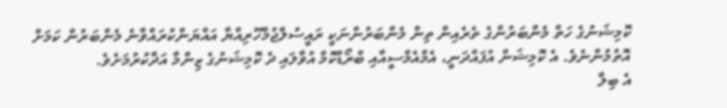ކޮމިޝަނުގެ ހަތް މެންބަރުންގެ ތެރެއިން ތިން މެންބަރުންނަކީ ރައީސުލްޖުމްހޫރިއްޔާ އައްޔަންކުރައްވާނެ މެންބަރުން ކަމަށް އޮތުމުންނެވެ. އެ ކޮމިޝަން އުފައްދަނީ، އެމްއެމްސީއާއި ބްރޯޑްކޮމް އުވާލައި ދެ ކޮމިޝަނުގެ ޒިންމާ އަދާކުރުމަށެވެ.
އެ ބިލާ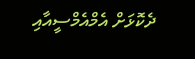ދެކޮޅަށް އެމްއެމްސީއާއި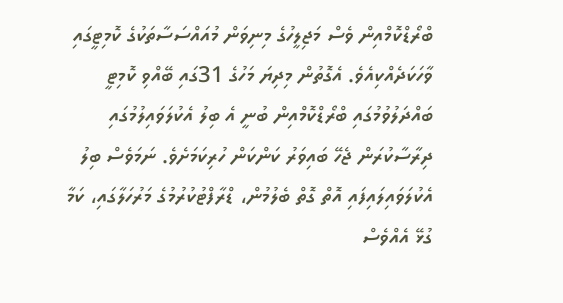ބްރޯޑްކޮމްއިން ވެސް މަޖިލީހުގެ މިނިވަން މުއައްސަސާތަކުގެ ކޮމިޓީގައި ވާހަކަދެއްކިއެވެ. އެގޮތުން މިދިޔަ މަހުގެ 31ގައި ބޭއްވި ކޮމިޓީ ބައްދަލުވުމުގައި ބްރޯޑްކޮމްއިން ބުނީ އެ ބިލު އެކުލަވައިލުމުގައި ދިރާސާކުރަން ޖެހޭ ބައިވަރު ކަންކަން ހުރިކަމަށެވެ. ނަމަވެސް ބިލު އެކުލަވައިލައިފައި އޮތް ގޮތް ބެލުމުން، ޑްރާފްޓުކުރުމުގެ މަރުހަލާގައި، ކަމާ ގުޅޭ އެއްވެސް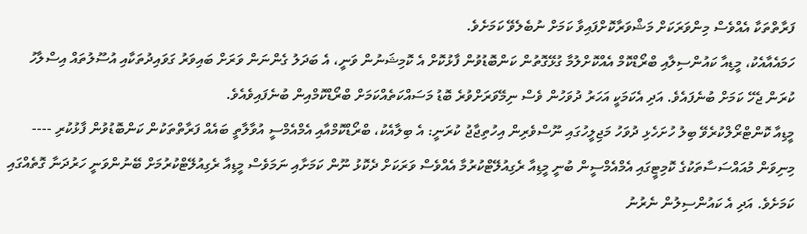ފަރާތްތަކާ އެއްވެސް މިންވަރަކަށް މަޝްވަރާކޮށްފައިވާ ކަމަށް ނުބެލެވޭ ކަމަށެވެ.
ހަމައެއާއެކު، މީޑިއާ ކައުންސިލާއި ބްރޯޑްކޮމް އެއްކޮށްލުމާ ގުޅޭގޮތުން ކަންބޮޑުވުން ފާޅުކޮށް އެ ކޮމިޝަނުން ވަނީ، އެ ބަދަލު ގެންނަން ވަރަށް ބައިވަރު ގަވައިދުތަކާއި އުސޫލުތައް އިސްލާހު ކުރަން ޖެހޭ ކަމަށް ބުނެފައެވެ. އަދި އެކަމަކީ އަހަރު ދުވަހުން ވެސް ނިމޭވަރަށްވުރެ ބޮޑު މަސައްކަތެއްކަމަށް ބްރޯޑްކޮމްއިން ބުނެފައިވެއެވެ.
މީޑިއާ ކޮންޓްރޯލްކުރެވޭ ބިލު ހުށަހެޅި ދުވަހު މަޖިލީހުގައި ނޫސްވެރިން އިހުތިޖާޖު ކުރަނީ: އެ ބިލާއެކު، ބްރޯޑްކޮމްއާއި އެމްއެމްސީ އުވާލާތީ ބައެއް ފަރާތްތަކުން ކަންބޮޑުވުން ފާޅުކުރި ----
މިނިވަން މުއައްސަސާތަކުގެ ކޮމިޓީގައި އެމްއެމްސީން ބުނީ މީޑިއާ ރެގިއުލޭޓްކުރުމާ އެއްވެސް ވަރަކަށް ދެކޮޅު ނޫން ކަމަށާއި ނަމަވެސް މީޑިއާ ރެގިއުލޭޓްކުރުމަށް ބޭނުންވަނީ ހަރުދަނާ ގޮތެއްގައި ކަމަށެވެ. އަދި އެ ކައުންސިލުން ނެރުނު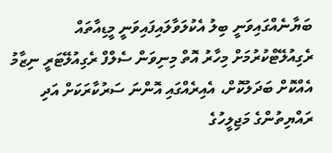ބަޔާނެއްގައިވަނީ ބިލު އެކުލަވާލައިފައިވަނީ މީޑިއާތައް ރެގިއުލޭޓްކުރުމަށް މިހާރު އޮތް މިނިވަން ސެލްފް ރެގިއުލޭޓަރީ ނިޒާމު އެއްކޮށް ބަދަލުކޮށް، އެއިރެއްގައި އޮންނަ ސަރުކާރަކަށް އަދި ރައްޔިތުންގެ މަޖިލީހުގެ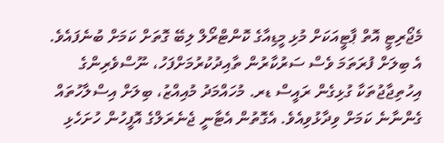މެޖޯރިޓީ އޮތް ޕާޓީއަކަށް މުޅި މީޑިއާގެ ކޮންޓްރޯލް ލިބޭ ގޮތަށް ކަމަށް ބުނެފައެވެ.
އެ ބިލަށް ފުރަތަމަ ވެސް ސަރުކާރުން ތާއިދުކުރުމަށްފަހު، ނޫސްވެރިންގެ އިހުތިޖާޖުތަކާ ގުޅިގެން ރައީސް ޑރ. މުހައްމަދު މުއިއްޒު، ބިލަށް އިސްލާހުތައް ގެންނާނެ ކަމަށް ވިދާޅުވިއެވެ. އެގޮތުން އެޓާނީ ޖެނެރަލްގެ އޮފީހުން ހުށަހެޅި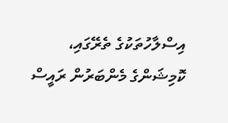އިސްލާހުތަކުގެ ތެރޭގައި، ކޮމިޝަންގެ މެންބަރުން ރައީސް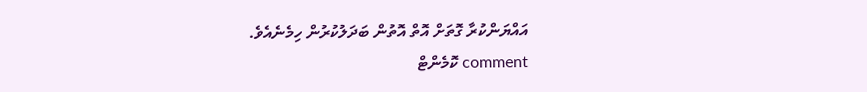އައްޔަންކުރާ ގޮތަށް އޮތް އޮތުން ބަދަލުކުރުން ހިމެނެއެވެ.
comment ކޮމެންޓް